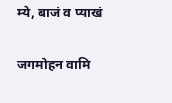म्ये, बाजं व प्याखं

जगमोहन वामि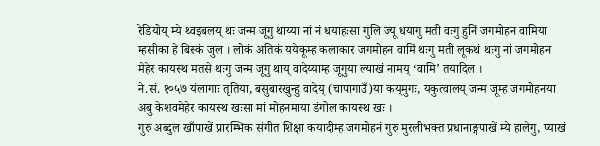रेडियोय्‌ म्ये थ्वइबलय्‌ थः जन्म जूगु थाय्या नां नं धयाहःसा गुलि ज्यू धयागु मती वःगु हुनिं जगमोहन वामिया म्हसीका हे बिस्कं जुल । लोकं अतिकं ययेकूम्ह कलाकार जगमोहन वामिं थःगु मती लूकथं थःगु नां जगमोहन मेहेर कायस्थ मतसे थःगु जन्म जूगु थाय्‌ वादेय्याम्ह जूगुया ल्याखं नामय्‌ ‘वामि’ तयादिल ।
ने.सं. १०५७ यंलागाः तृतिया, बसुबारखुन्हु वादेय्‌ (चापागाउँ)या कय्‌मुगः, यकुत्वालय्‌ जन्म जूम्ह जगमोहनया अबु केशवमेहेर कायस्थ खःसा मां मोहनमाया डंगोल कायस्थ खः ।
गुरु अब्दुल खाँपाखें प्रारम्भिक संगीत शिक्षा कयादीम्ह जगमोहनं गुरु मुरलीभक्त प्रधानाङ्गपाखें म्ये हालेगु, प्याखं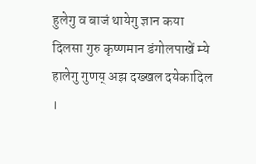हुलेगु व बाजं थायेगु ज्ञान कया दिलसा गुरु कृष्णमान डंगोलपाखें म्ये हालेगु गुणय्‌ अझ दख्खल दयेकादिल ।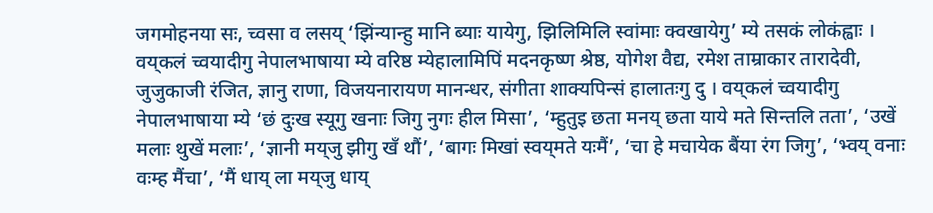जगमोहनया सः, च्वसा व लसय्‌ ‘झिंन्यान्हु मानि ब्याः यायेगु, झिलिमिलि स्वांमाः क्वखायेगु’ म्ये तसकं लोकंह्वाः । वय्‌कलं च्वयादीगु नेपालभाषाया म्ये वरिष्ठ म्येहालामिपिं मदनकृष्ण श्रेष्ठ, योगेश वैद्य, रमेश ताम्राकार तारादेवी, जुजुकाजी रंजित, ज्ञानु राणा, विजयनारायण मानन्धर, संगीता शाक्यपिन्सं हालातःगु दु । वय्‌कलं च्वयादीगु नेपालभाषाया म्ये ‘छं दुःख स्यूगु खनाः जिगु नुगः हील मिसा’, ‘म्हुतुइ छता मनय्‌ छता याये मते सिन्तलि तता’, ‘उखें मलाः थुखें मलाः’, ‘ज्ञानी मय्‌जु झीगु खँ थौं’, ‘बागः मिखां स्वय्‌मते यःमैं’, ‘चा हे मचायेक बैंया रंग जिगु’, ‘भ्वय्‌ वनाः वःम्ह मैंचा’, ‘मैं धाय्‌ ला मय्‌जु धाय्‌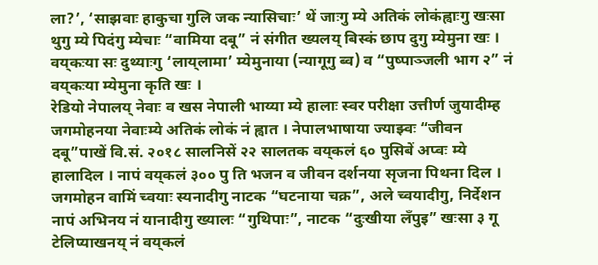ला?’, ‘साझवाः हाकुचा गुलि जक न्यासिचाः’ थें जाःगु म्ये अतिकं लोकंह्वाःगु खःसा थुगु म्ये पिदंगु म्येचाः “वामिया दबू” नं संगीत ख्यलय्‌ बिस्कं छाप दुगु म्येमुना खः । वय्‌कःया सः दुथ्याःगु ‘लाय्‌लामा’ म्येमुनाया (न्यागूगु ब्व) व “पुष्पाञ्जली भाग २” नं वय्‌कःया म्येमुना कृति खः ।
रेडियो नेपालय्‌ नेवाः व खस नेपाली भाय्या म्ये हालाः स्वर परीक्षा उत्तीर्ण जुयादीम्ह जगमोहनया नेवाःम्ये अतिकं लोकं नं ह्वात । नेपालभाषाया ज्याझ्वः “जीवन दबू”पाखें वि.सं. २०१८ सालनिसें २२ सालतक वय्‌कलं ६० पुसिबें अप्वः म्ये हालादिल । नापं वय्‌कलं ३०० पु ति भजन व जीवन दर्शनया सृजना पिथना दिल ।
जगमोहन वामिं च्वयाः स्यनादीगु नाटक “घटनाया चक्र”, अले च्वयादीगु, निर्देशन नापं अभिनय नं यानादीगु ख्यालः “गुथिपाः”, नाटक “दुःखीया लँपुइ” खःसा ३ गू टेलिप्याखनय्‌ नं वय्‌कलं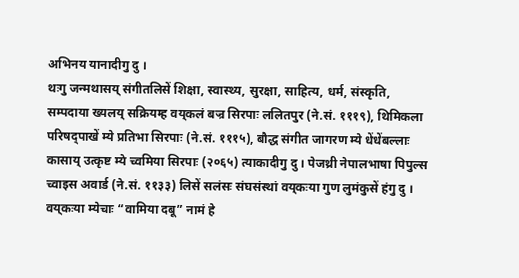अभिनय यानादीगु दु ।
थःगु जन्मथासय्‌ संगीतलिसें शिक्षा, स्वास्थ्य, सुरक्षा, साहित्य, धर्म, संस्कृति, सम्पदाया ख्यलय्‌ सक्रियम्ह वय्‌कलं बज्र सिरपाः ललितपुर (ने.सं. १११९), थिमिकला परिषद्पाखें म्ये प्रतिभा सिरपाः (ने.सं. १११५), बौद्ध संगीत जागरण म्ये धेंधेंबल्लाः कासाय्‌ उत्कृष्ट म्ये च्वमिया सिरपाः (२०६५) त्याकादीगु दु । पेजथ्री नेपालभाषा पिपुल्स च्वाइस अवार्ड (ने.सं. ११३३) लिसें सलंसः संघसंस्थां वय्‌कःया गुण लुमंकुसें हंगु दु । वय्‌कःया म्येचाः “वामिया दबू” नामं हे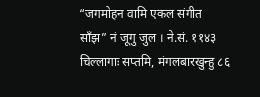“जगमोहन वामि एकल संगीत साँझ” नं जूगु जुल । ने.सं. ११४३ चिल्लागाः सप्तमि, मंगलबारखुन्हु ८६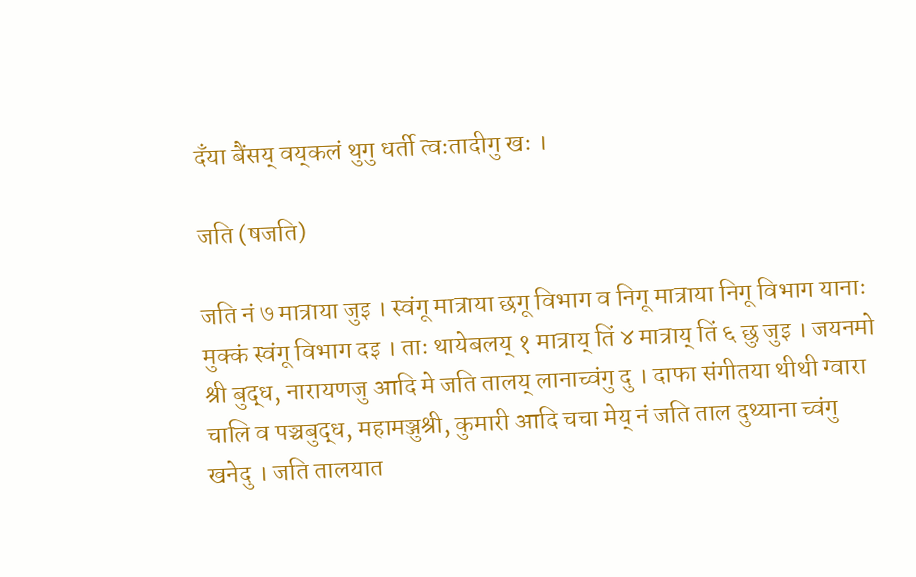दँया बैंसय्‌ वय्‌कलं थुगु धर्ती त्वःतादीगु खः ।

जति (षजति)

जति नं ७ मात्राया जुइ । स्वंगू मात्राया छगू विभाग व निगू मात्राया निगू विभाग यानाः मुक्कं स्वंगू विभाग दइ । ताः थायेबलय् १ मात्राय् तिं ४ मात्राय् तिं ६ छु जुइ । जयनमो श्री बुद्ध, नारायणजु आदि मे जति तालय् लानाच्वंगु दु । दाफा संगीतया थीथी ग्वारा चालि व पञ्चबुद्ध, महामञ्जुश्री, कुमारी आदि चचा मेय् नं जति ताल दुथ्याना च्वंगु खनेदु । जति तालयात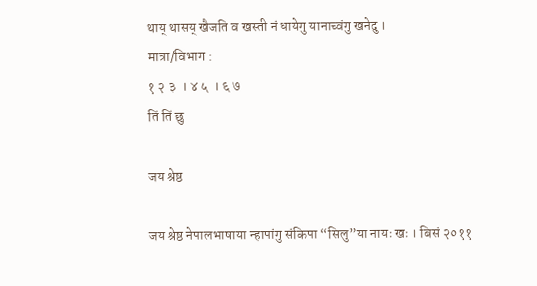थाय् थासय् खैजति व खस्ती नं धायेगु यानाच्वंगु खनेदु ।
मात्रा/विभाग :
१ २ ३  । ४ ५  । ६ ७
तिं तिं छु

जय श्रेष्ठ

जय श्रेष्ठ नेपालभाषाया न्हापांगु संकिपा “सिलु”या नायः खः । बिसं २०११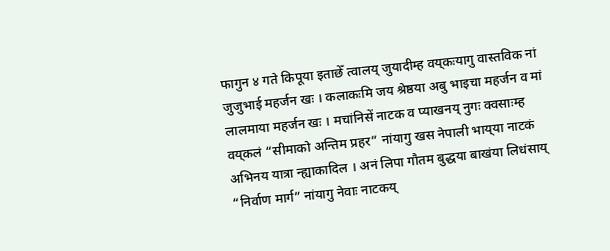फागुन ४ गते किपूया इताछेँ त्वालय्‌ जुयादीम्ह वय्‌कःयागु वास्तविक नां जुजुभाई महर्जन खः । कलाकःमि जय श्रेष्ठया अबु भाइचा महर्जन व मां लालमाया महर्जन खः । मचांनिसें नाटक व प्याखनय्‌ नुगः क्वसाःम्ह वय्‌कलं “सीमाको अन्तिम प्रहर” नांयागु खस नेपाली भाय्‌या नाटकं अभिनय यात्रा न्ह्याकादिल । अनं लिपा गौतम बुद्धया बाखंया लिधंसाय्‌ “निर्वाण मार्ग” नांयागु नेवाः नाटकय्‌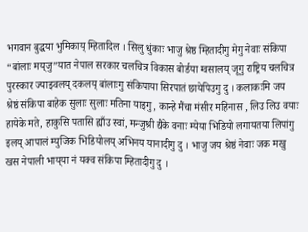भगवान बुद्धया भुमिकाय्‌ म्हितादिल । सिलु धुंकाः भाजु श्रेष्ठ म्हितादीगु मेगु नेवाः संकिपा “बांलाः मय्‌जु”यात नेपाल सरकार चलचित्र विकास बोर्डया ग्वसालय्‌ जूगु राष्ट्रिय चलचित्र पुरस्कार ज्याझ्वलय्‌ दकलय्‌ बांलाःगु संकिपाया सिरपातं छायेपिउगु दु । कलाकःमि जय श्रेष्ठं संकिपा बाहेक सुलाः सुलाः मतिना याइगु, कान्हे मैंचा मंसीर महिनास , लिउ लिउ वयाः हायेके मते, हाकुसि पतासि ह्याँउ स्वां, मन्जुश्री द्यैके वनाः म्येया भिडियो लगायतया लिपांगु इलय्‌ आपालं म्युजिक भिडियोलय्‌ अभिनय यानादीगु दु । भाजु जय श्रेष्ठं नेवाः जक मखु खस नेपाली भाय्‌या नं यक्व संकिपा म्हितादीगु दु ।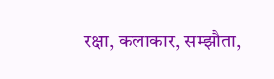रक्षा, कलाकार, सम्झौता,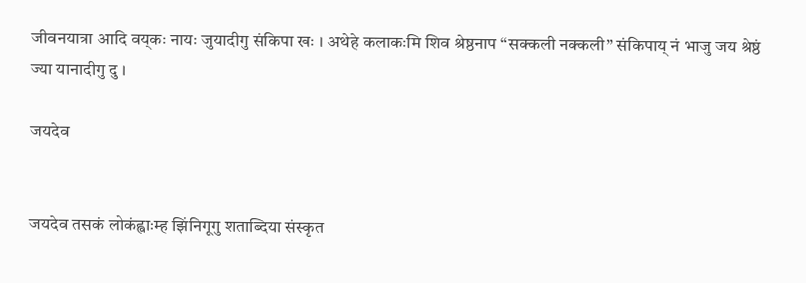जीवनयात्रा आदि वय्‌कः नायः जुयादीगु संकिपा खः । अथेहे कलाकःमि शिव श्रेष्ठनाप “सक्कली नक्कली” संकिपाय्‌ नं भाजु जय श्रेष्ठं ज्या यानादीगु दु ।

जयदेव


जयदेव तसकं लोकंह्वाःम्ह झिंनिगूगु शताब्दिया संस्कृत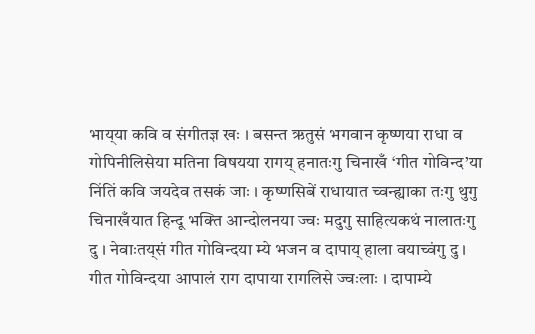भाय्‌या कवि व संगीतज्ञ खः । बसन्त ऋतुसं भगवान कृष्णया राधा व गोपिनीलिसेया मतिना विषयया रागय्‌ हनातःगु चिनाखँ ‘गीत गोविन्द’या निंतिं कवि जयदेव तसकं जाः । कृष्णसिबें राधायात च्वन्ह्याका तःगु थुगु चिनाखँयात हिन्दू भक्ति आन्दोलनया ज्वः मदुगु साहित्यकथं नालातःगु दु । नेवाःतय्‌सं गीत गोविन्दया म्ये भजन व दापाय्‌ हाला वयाच्वंगु दु । गीत गोविन्दया आपालं राग दापाया रागलिसे ज्वःलाः । दापाम्ये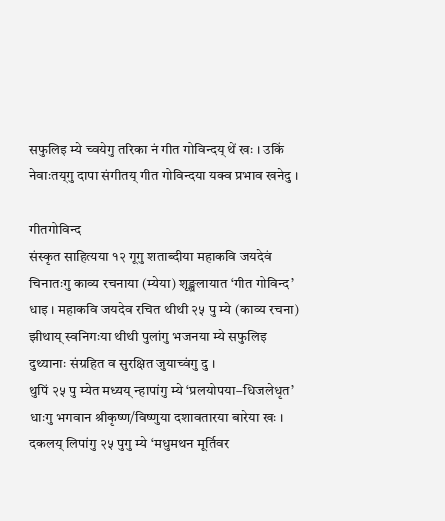सफुलिइ म्ये च्वयेगु तरिका नं गीत गोविन्दय्‌ थें खः । उकिं नेवाःतय्‌गु दापा संगीतय्‌ गीत गोविन्दया यक्व प्रभाव खनेदु ।

गीतगोविन्द
संस्कृत साहित्यया १२ गूगु शताब्दीया महाकवि जयदेवं चिनातःगु काव्य रचनाया (म्येया) शृङ्खलायात ‘गीत गोविन्द’ धाइ । महाकवि जयदेव रचित थीथी २५ पु म्ये (काव्य रचना) झीथाय्‌ स्वनिगःया थीथी पुलांगु भजनया म्ये सफुलिइ दुथ्यानाः संग्रहित व सुरक्षित जुयाच्वंगु दु ।
थुपिं २५ पु म्येत मध्यय्‌ न्हापांगु म्ये ‘प्रलयोपया–धिजलेधृत’ धाःगु भगवान श्रीकृष्ण/विष्णुया दशावतारया बारेया खः । दकलय्‌ लिपांगु २५ पुगु म्ये ‘मधुमथन मूर्तिवर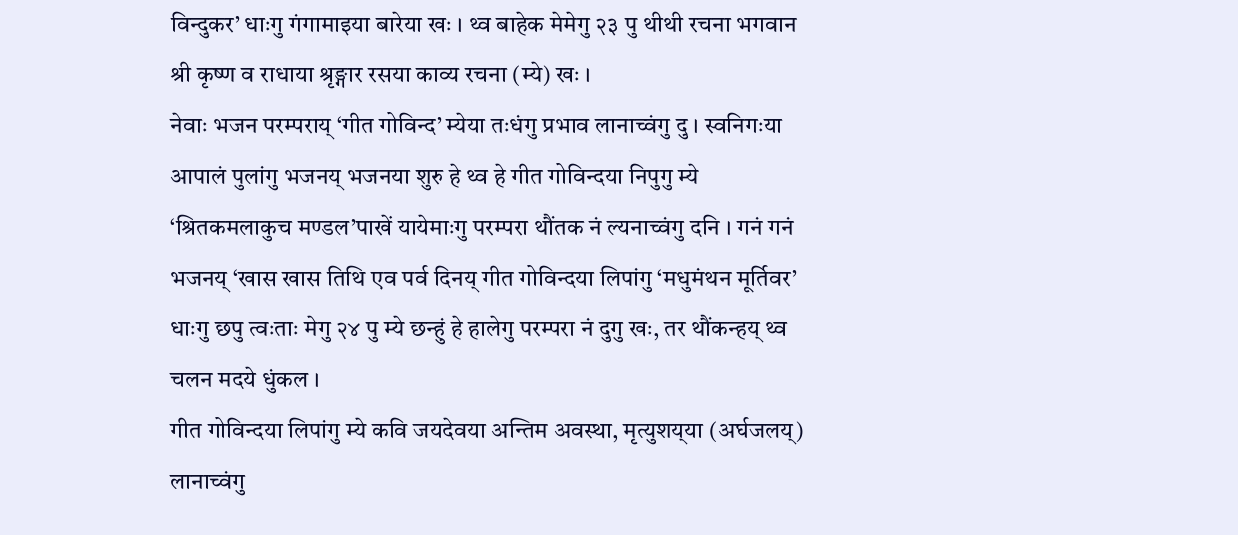विन्दुकर’ धाःगु गंगामाइया बारेया खः । थ्व बाहेक मेमेगु २३ पु थीथी रचना भगवान श्री कृष्ण व राधाया श्रृङ्गार रसया काव्य रचना (म्ये) खः ।
नेवाः भजन परम्पराय्‌ ‘गीत गोविन्द’ म्येया तःधंगु प्रभाव लानाच्वंगु दु । स्वनिगःया आपालं पुलांगु भजनय्‌ भजनया शुरु हे थ्व हे गीत गोविन्दया निपुगु म्ये ‘श्रितकमलाकुच मण्डल’पाखें यायेमाःगु परम्परा थौंतक नं ल्यनाच्वंगु दनि । गनं गनं भजनय्‌ ‘खास खास तिथि एव पर्व दिनय्‌ गीत गोविन्दया लिपांगु ‘मधुमंथन मूर्तिवर’ धाःगु छपु त्वःताः मेगु २४ पु म्ये छन्हुं हे हालेगु परम्परा नं दुगु खः, तर थौंकन्हय्‌ थ्व चलन मदये धुंकल ।
गीत गोविन्दया लिपांगु म्ये कवि जयदेवया अन्तिम अवस्था, मृत्युशय्‌या (अर्घजलय्‌) लानाच्वंगु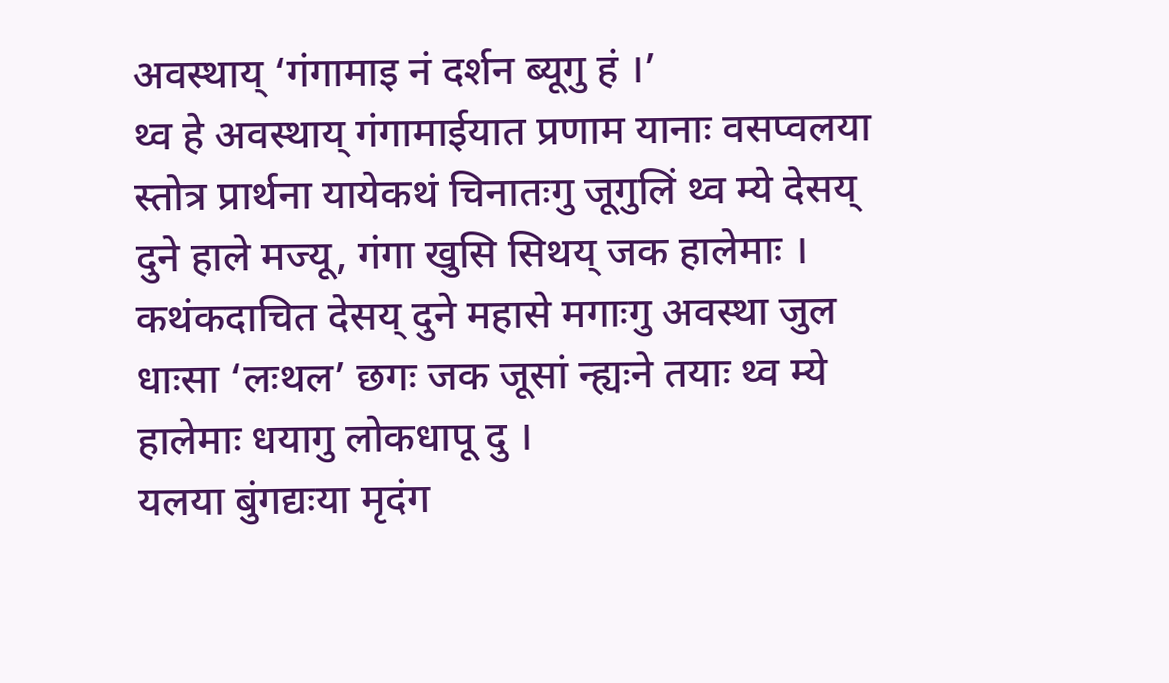अवस्थाय्‌ ‘गंगामाइ नं दर्शन ब्यूगु हं ।’
थ्व हे अवस्थाय्‌ गंगामाईयात प्रणाम यानाः वसप्वलया स्तोत्र प्रार्थना यायेकथं चिनातःगु जूगुलिं थ्व म्ये देसय्‌ दुने हाले मज्यू, गंगा खुसि सिथय्‌ जक हालेमाः । कथंकदाचित देसय्‌ दुने महासे मगाःगु अवस्था जुल धाःसा ‘लःथल’ छगः जक जूसां न्ह्यःने तयाः थ्व म्ये हालेमाः धयागु लोकधापू दु ।
यलया बुंगद्यःया मृदंग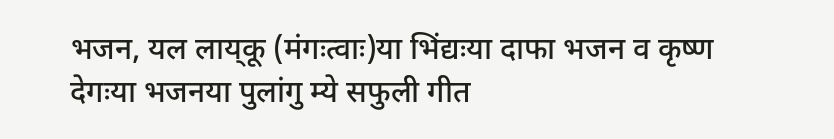भजन, यल लाय्‌कू (मंगःत्वाः)या भिंद्यःया दाफा भजन व कृष्ण देगःया भजनया पुलांगु म्ये सफुली गीत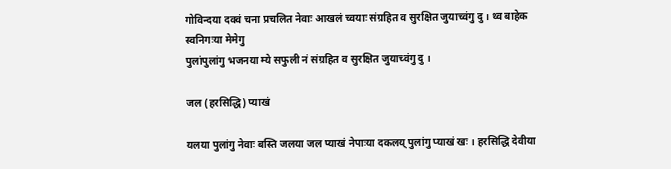गोविन्दया दक्वं चना प्रचलित नेवाः आखलं च्वयाः संग्रहित व सुरक्षित जुयाच्वंगु दु । थ्व बाहेक स्वनिगःया मेमेगु
पुलांपुलांगु भजनया म्ये सफुली नं संग्रहित व सुरक्षित जुयाच्वंगु दु ।

जल (हरसिद्धि) प्याखं

यलया पुलांगु नेवाः बस्ति जलया जल प्याखं नेपाःया दकलय्‌ पुलांगु प्याखं खः । हरसिद्धि देवीया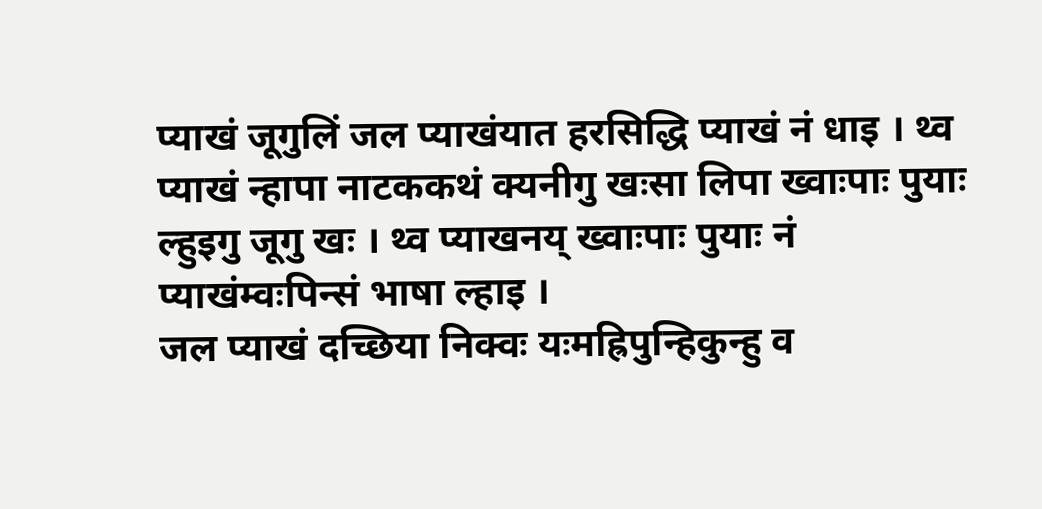प्याखं जूगुलिं जल प्याखंयात हरसिद्धि प्याखं नं धाइ । थ्व प्याखं न्हापा नाटककथं क्यनीगु खःसा लिपा ख्वाःपाः पुयाः ल्हुइगु जूगु खः । थ्व प्याखनय्‌ ख्वाःपाः पुयाः नं प्याखंम्वःपिन्सं भाषा ल्हाइ ।
जल प्याखं दच्छिया निक्वः यःमह्रिपुन्हिकुन्हु व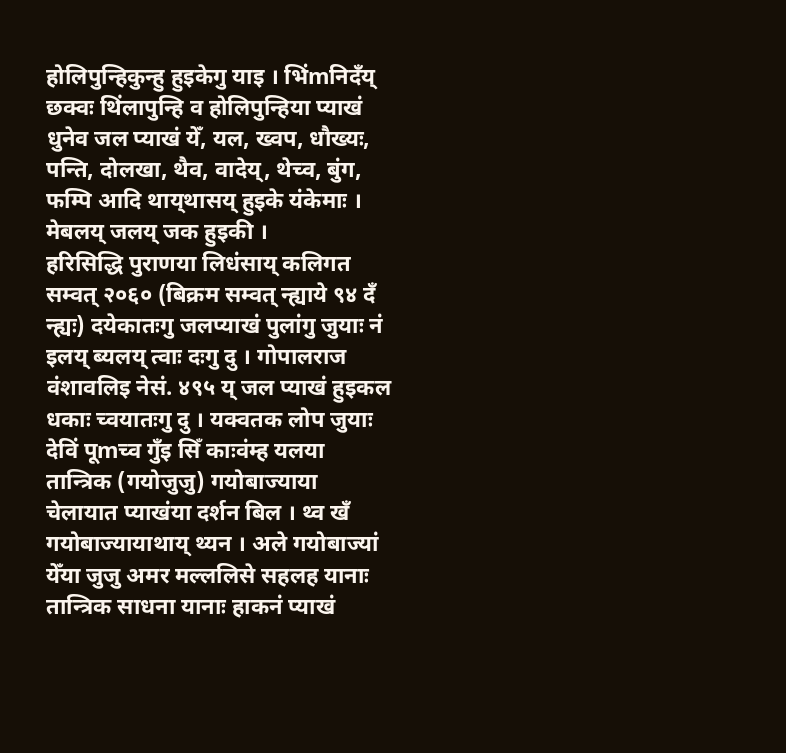होलिपुन्हिकुन्हु हुइकेगु याइ । भिंmनिदँय्‌ छक्वः थिंलापुन्हि व होलिपुन्हिया प्याखं धुनेव जल प्याखं येँ, यल, ख्वप, धौख्यः, पन्ति, दोलखा, थैव, वादेय्‌, थेच्व, बुंग, फम्पि आदि थाय्‌थासय्‌ हुइके यंकेमाः । मेबलय्‌ जलय्‌ जक हुइकी ।
हरिसिद्धि पुराणया लिधंसाय्‌ कलिगत सम्वत् २०६० (बिक्रम सम्वत् न्ह्याये ९४ दँ न्ह्यः) दयेकातःगु जलप्याखं पुलांगु जुयाः नं इलय्‌ ब्यलय्‌ त्वाः दःगु दु । गोपालराज वंशावलिइ नेसं. ४९५ य्‌ जल प्याखं हुइकल धकाः च्वयातःगु दु । यक्वतक लोप जुयाः देविं पूmच्व गुँइ सिँ काःवंम्ह यलया तान्त्रिक (गयोजुजु) गयोबाज्याया चेलायात प्याखंया दर्शन बिल । थ्व खँ गयोबाज्यायाथाय्‌ थ्यन । अले गयोबाज्यां येँया जुजु अमर मल्ललिसे सहलह यानाः तान्त्रिक साधना यानाः हाकनं प्याखं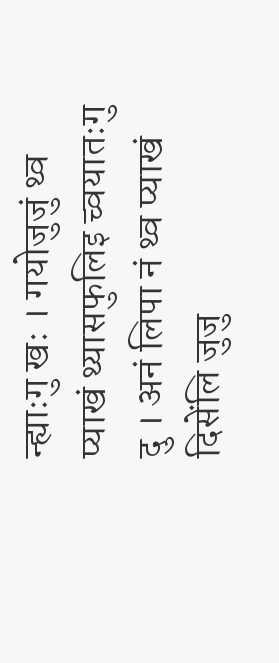न्ह्याःगु खः । गयोजुजुं थ्व प्याखं थ्यासफुलिइ च्वयातःगु दु । अनं लिपा नं थ्व प्याखं दिसेंलि जुजु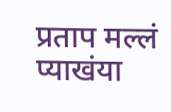प्रताप मल्लं प्याखंया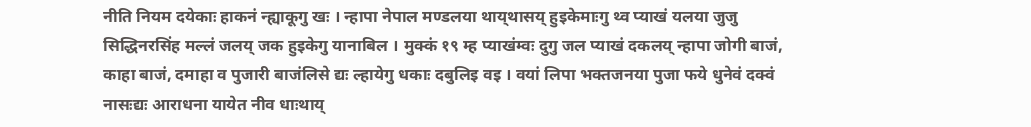नीति नियम दयेकाः हाकनं न्ह्याकूगु खः । न्हापा नेपाल मण्डलया थाय्‌थासय्‌ हुइकेमाःगु थ्व प्याखं यलया जुजु सिद्धिनरसिंह मल्लं जलय्‌ जक हुइकेगु यानाबिल । मुक्कं १९ म्ह प्याखंम्वः दुगु जल प्याखं दकलय्‌ न्हापा जोगी बाजं, काहा बाजं, दमाहा व पुजारी बाजंलिसे द्यः ल्हायेगु धकाः दबुलिइ वइ । वयां लिपा भक्तजनया पुजा फये धुनेवं दक्वं नासःद्यः आराधना यायेत नीव धाःथाय्‌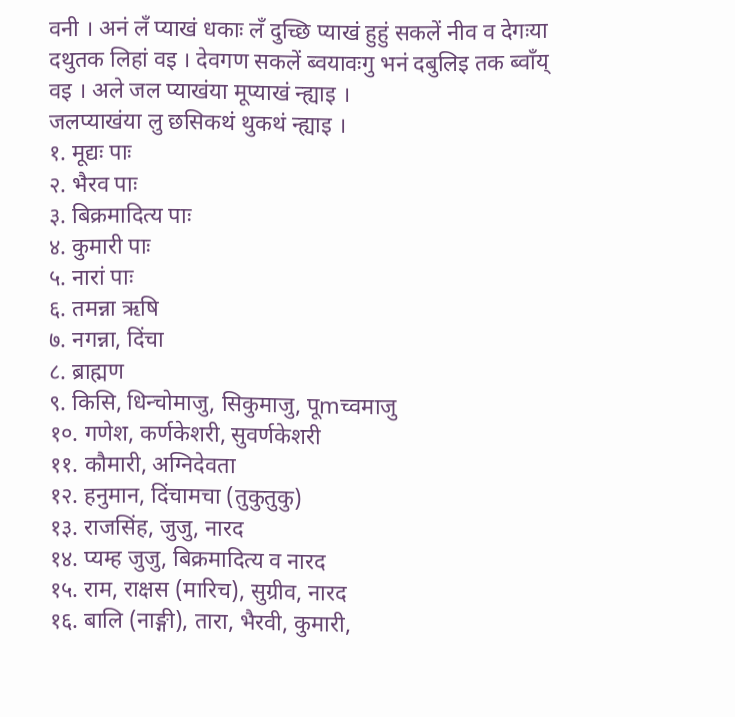वनी । अनं लँ प्याखं धकाः लँ दुच्छि प्याखं हुहुं सकलें नीव व देगःया दथुतक लिहां वइ । देवगण सकलें ब्वयावःगु भनं दबुलिइ तक ब्वाँय्‌ वइ । अले जल प्याखंया मूप्याखं न्ह्याइ ।
जलप्याखंया लु छसिकथं थुकथं न्ह्याइ ।
१. मूद्यः पाः
२. भैरव पाः
३. बिक्रमादित्य पाः
४. कुमारी पाः
५. नारां पाः
६. तमन्ना ऋषि
७. नगन्ना, दिंचा
८. ब्राह्मण
९. किसि, धिन्चोमाजु, सिकुमाजु, पूmच्वमाजु
१०. गणेश, कर्णकेशरी, सुवर्णकेशरी
११. कौमारी, अग्निदेवता
१२. हनुमान, दिंचामचा (तुकुतुकु)
१३. राजसिंह, जुजु, नारद
१४. प्यम्ह जुजु, बिक्रमादित्य व नारद
१५. राम, राक्षस (मारिच), सुग्रीव, नारद
१६. बालि (नाङ्गी), तारा, भैरवी, कुमारी,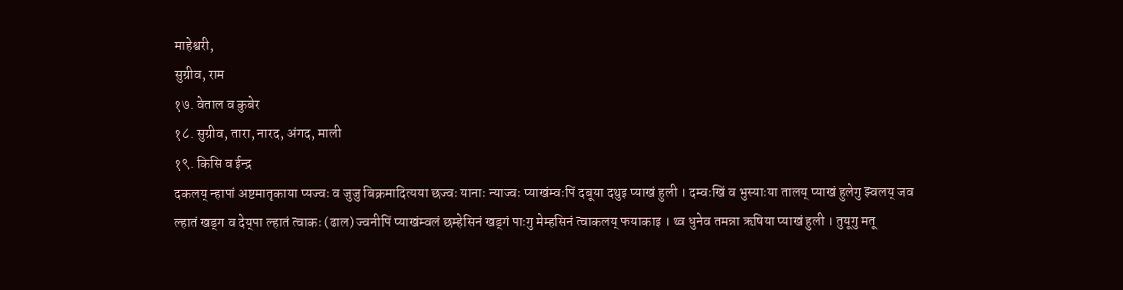माहेश्वरी,
सुग्रीव, राम
१७. वेताल व कुबेर
१८. सुग्रीव, तारा, नारद, अंगद, माली
१९. किसि व ईन्द्र
दकलय्‌ न्हापां अष्टमातृकाया प्यज्वः व जुजु बिक्रमादित्यया छज्वः यानाः न्याज्वः प्याखंम्वःपिं दबूया दथुइ प्याखं हुली । दम्वःखिं व भुस्याःया तालय्‌ प्याखं हुलेगु झ्वलय्‌ जव ल्हातं खड्ग व देय्‌पा ल्हातं त्वाकः (ढाल) ज्वनीपिं प्याखंम्वलं छम्हेसिनं खड्गं पाःगु मेम्हसिनं त्वाकलय्‌ फयाकाइ । थ्व धुनेव तमन्ना ऋषिया प्याखं हुली । तुयूगु मतू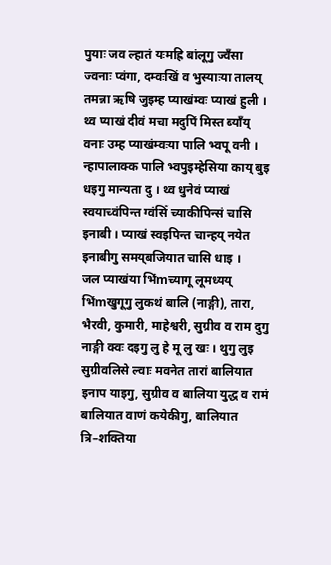पुयाः जव ल्हातं यःमह्रि बांलूगु ज्वँसा ज्वनाः प्वंगा, दम्वःखिं व भुस्याःया तालय्‌ तमन्ना ऋषि जुइम्ह प्याखंम्वः प्याखं हुली । थ्व प्याखं दीवं मचा मदुपिं मिस्त ब्याँय्‌ वनाः उम्ह प्याखंम्वःया पालि भ्वपू वनी । न्हापालाक्क पालि भ्वपुइम्हेसिया काय्‌ बुइ धइगु मान्यता दु । थ्व धुनेवं प्याखं स्वयाच्वंपिन्त ग्वंसिँ च्याकीपिन्सं चासि इनाबी । प्याखं स्वइपिन्त चान्हय्‌ नयेत इनाबीगु समय्‌बजियात चासि धाइ ।
जल प्याखंया भिंmच्यागू लूमध्यय्‌ भिंmखुगूगु लुकथं बालि (नाङ्गी), तारा, भैरवी, कुमारी, माहेश्वरी, सुग्रीव व राम दुगु नाङ्गी क्वः दइगु लु हे मू लु खः । थुगु लुइ सुग्रीवलिसे ल्वाः मवनेत तारां बालियात इनाप याइगु, सुग्रीव व बालिया युद्ध व रामं बालियात वाणं कयेकीगु, बालियात त्रि–शक्तिया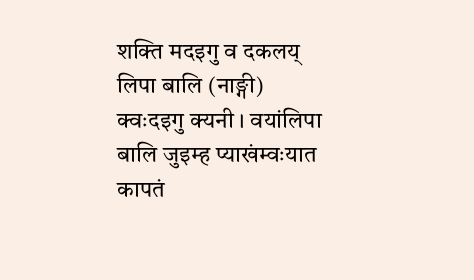शक्ति मदइगु व दकलय्‌ लिपा बालि (नाङ्गी) क्वःदइगु क्यनी । वयांलिपा बालि जुइम्ह प्याखंम्वःयात कापतं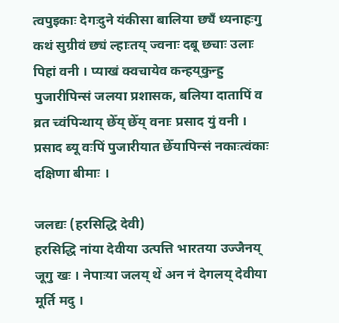त्वपुइकाः देगःदुने यंकीसा बालिया छ्यँ ध्यनाहःगु कथं सुग्रीवं छ्यं ल्हाःतय्‌ ज्वनाः दबू छचाः उलाः पिहां वनी । प्याखं क्वचायेव कन्हय्‌कुन्हु पुजारीपिन्सं जलया प्रशासक, बलिया दातापिं व व्रत च्वंपिन्थाय्‌ छेँय्‌ छेँय्‌ वनाः प्रसाद युं वनी । प्रसाद ब्यू वःपिं पुजारीयात छेँयापिन्सं नकाःत्वंकाः दक्षिणा बीमाः ।

जलद्यः (हरसिद्धि देवी)
हरसिद्धि नांया देवीया उत्पत्ति भारतया उज्जैनय्‌ जूगु खः । नेपाःया जलय्‌ थें अन नं देगलय्‌ देवीया मूर्ति मदु ।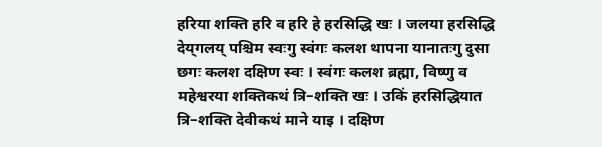हरिया शक्ति हरि व हरि हे हरसिद्धि खः । जलया हरसिद्धि देय्‌गलय्‌ पश्चिम स्वःगु स्वंगः कलश थापना यानातःगु दुसा छगः कलश दक्षिण स्वः । स्वंगः कलश ब्रह्मा, विष्णु व महेश्वरया शक्तिकथं त्रि–शक्ति खः । उकिं हरसिद्धियात त्रि–शक्ति देवीकथं माने याइ । दक्षिण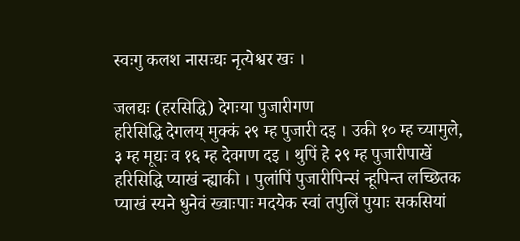स्वःगु कलश नासःद्यः नृत्येश्वर खः ।

जलद्यः (हरसिद्धि) देगःया पुजारीगण
हरिसिद्धि देगलय्‌ मुक्कं २९ म्ह पुजारी दइ । उकी १० म्ह च्यामुले, ३ म्ह मूद्यः व १६ म्ह देवगण दइ । थुपिं हे २९ म्ह पुजारीपाखें हरिसिद्धि प्याखं न्ह्याकी । पुलांपिं पुजारीपिन्सं न्हूपिन्त लच्छितक प्याखं स्यने धुनेवं ख्वाःपाः मदयेक स्वां तपुलिं पुयाः सकसियां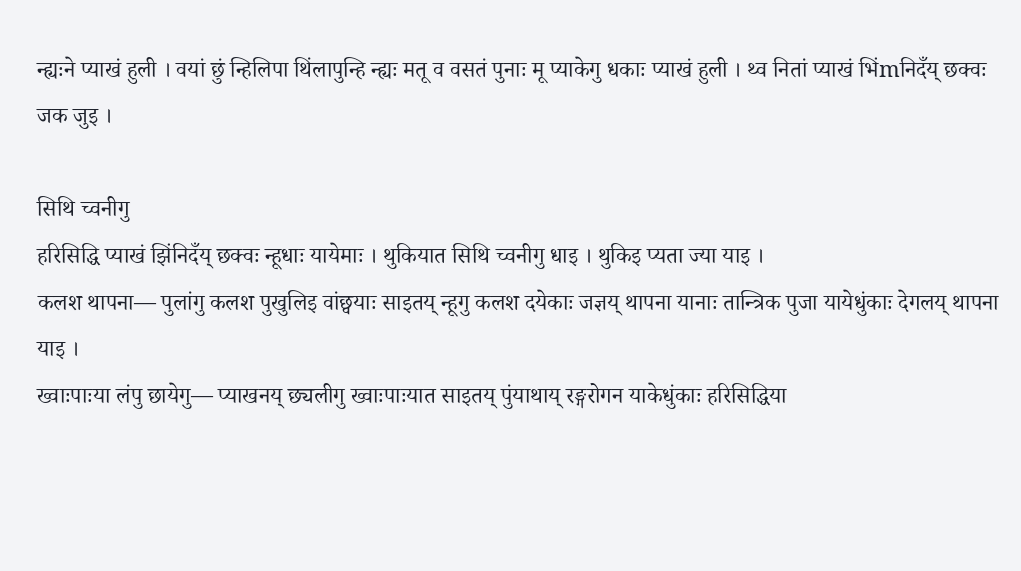न्ह्यःने प्याखं हुली । वयां छुं न्हिलिपा थिंलापुन्हि न्ह्यः मतू व वसतं पुनाः मू प्याकेगु धकाः प्याखं हुली । थ्व नितां प्याखं भिंmनिदँय्‌ छक्वः जक जुइ ।

सिथि च्वनीगु
हरिसिद्धि प्याखं झिंनिदँय्‌ छक्वः न्हूधाः यायेमाः । थुकियात सिथि च्वनीगु धाइ । थुकिइ प्यता ज्या याइ ।
कलश थापना— पुलांगु कलश पुखुलिइ वांछ्वयाः साइतय्‌ न्हूगु कलश दयेकाः जज्ञय्‌ थापना यानाः तान्त्रिक पुजा यायेधुंकाः देगलय्‌ थापना याइ ।
ख्वाःपाःया लंपु छायेगु— प्याखनय्‌ छ्यलीगु ख्वाःपाःयात साइतय्‌ पुंयाथाय्‌ रङ्गरोगन याकेधुंकाः हरिसिद्धिया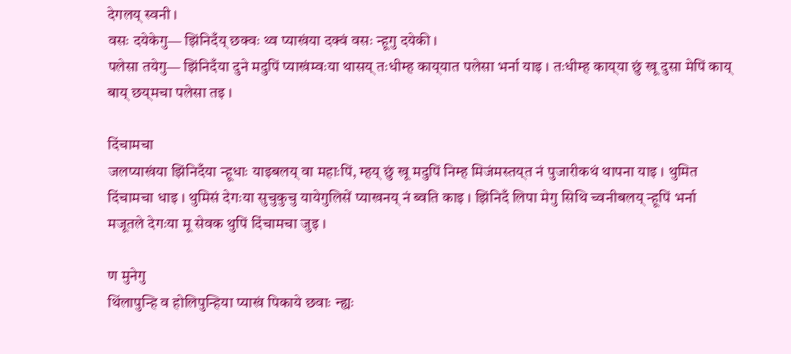देगलय्‌ स्वनी ।
वसः दयेकेगु— झिंनिदँय्‌ छक्वः थ्व प्याखंया दक्वं वसः न्हूगु दयेकी ।
पलेसा तयेगु— झिंनिदँया दुने मदुपिं प्याखंम्वःया थासय्‌ तःधीम्ह काय्‌यात पलेसा भर्ना याइ । तःधीम्ह काय्‌या छुं खू दुसा मेपिं काय्‌ बाय्‌ छय्‌मचा पलेसा तइ ।

दिंचामचा
जलप्याखंया झिंनिदँया न्हूधाः याइबलय्‌ वा महाःपिं, म्हय्‌ छुं खू मदुपिं निम्ह मिजंमस्तय्‌त नं पुजारीकथं थापना याइ । थुमित दिंचामचा धाइ । थुमिसं देगःया सुचुकुचु यायेगुलिसें प्याखनय्‌ नं ब्वति काइ । झिंनिदँ लिपा मेगु सिथि च्वनीबलय्‌ न्हूपिं भर्ना मजूतले देगःया मू सेवक थुपिं दिंचामचा जुइ ।

ण मुनेगु
थिंलापुन्हि व होलिपुन्हिया प्याखं पिकाये छवाः न्ह्यः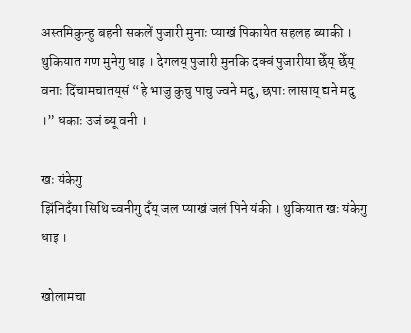अस्तमिकुन्हु बहनी सकलें पुजारी मुनाः प्याखं पिकायेत सहलह ब्याकी । थुकियात गण मुनेगु धाइ । देगलय्‌ पुजारी मुनकि दक्वं पुजारीया छेँय्‌ छेँय्‌ वनाः दिंचामचातय्‌सं “हे भाजु कुचु पाचु ज्वने मदु, छपाः लासाय्‌ द्यने मदु ।” धकाः उजं ब्यू वनी ।

खः यंकेगु
झिंनिदँया सिथि च्वनीगु दँय्‌ जल प्याखं जलं पिने यंकी । थुकियात खः यंकेगु धाइ ।

खोलामचा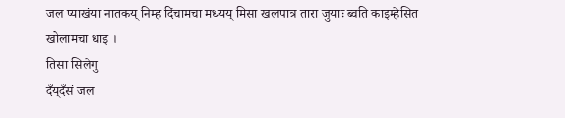जल प्याखंया नातकय्‌ निम्ह दिंचामचा मध्यय्‌ मिसा खलपात्र तारा जुयाः ब्वति काइम्हेसित खोलामचा धाइ ।
तिसा सिलेगु
दँय्‌दँसं जल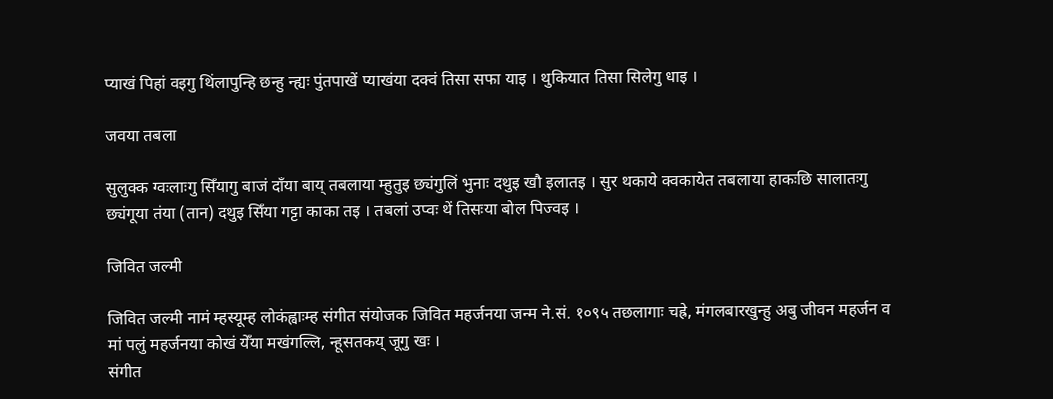प्याखं पिहां वइगु थिंलापुन्हि छन्हु न्ह्यः पुंतपाखें प्याखंया दक्वं तिसा सफा याइ । थुकियात तिसा सिलेगु धाइ ।

जवया तबला

सुलुक्क ग्वःलाःगु सिँयागु बाजं दाँया बाय् तबलाया म्हुतुइ छ्यंगुलिं भुनाः दथुइ खौ इलातइ । सुर थकाये क्वकायेत तबलाया हाकःछि सालातःगु छ्यंगूया तंया (तान) दथुइ सिँया गट्टा काका तइ । तबलां उप्वः थें तिसःया बोल पिज्वइ ।

जिवित जल्मी

जिवित जल्मी नामं म्हस्यूम्ह लोकंह्वाःम्ह संगीत संयोजक जिवित महर्जनया जन्म ने.सं. १०९५ तछलागाः चह्रे, मंगलबारखुन्हु अबु जीवन महर्जन व मां पलुं महर्जनया कोखं येँया मखंगल्लि, न्हूसतकय्‌ जूगु खः ।
संगीत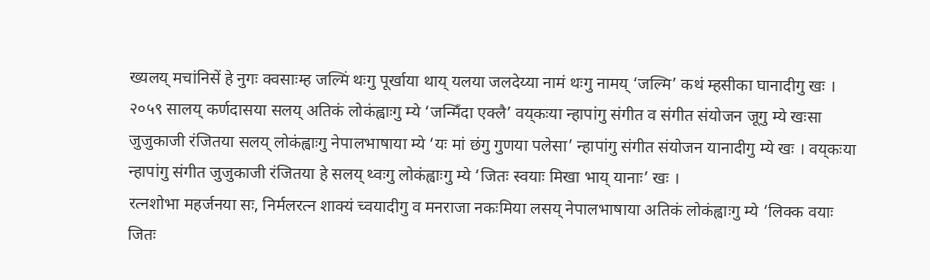ख्यलय्‌ मचांनिसें हे नुगः क्वसाःम्ह जल्मिं थःगु पूर्खाया थाय्‌ यलया जलदेय्या नामं थःगु नामय्‌ ‘जल्मि’ कथं म्हसीका घानादीगु खः ।
२०५९ सालय्‌ कर्णदासया सलय्‌ अतिकं लोकंह्वाःगु म्ये ‘जन्मिँदा एक्लै’ वय्‌कःया न्हापांगु संगीत व संगीत संयोजन जूगु म्ये खःसा जुजुकाजी रंजितया सलय्‌ लोकंह्वाःगु नेपालभाषाया म्ये ‘यः मां छंगु गुणया पलेसा’ न्हापांगु संगीत संयोजन यानादीगु म्ये खः । वय्‌कःया न्हापांगु संगीत जुजुकाजी रंजितया हे सलय्‌ थ्वःगु लोकंह्वाःगु म्ये ‘जितः स्वयाः मिखा भाय्‌ यानाः’ खः ।
रत्नशोभा महर्जनया सः, निर्मलरत्न शाक्यं च्वयादीगु व मनराजा नकःमिया लसय्‌ नेपालभाषाया अतिकं लोकंह्वाःगु म्ये ‘लिक्क वयाः जितः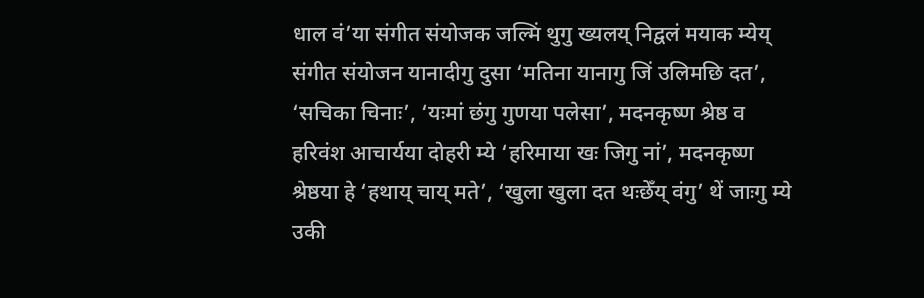धाल वं’या संगीत संयोजक जल्मिं थुगु ख्यलय्‌ निद्वलं मयाक म्येय्‌ संगीत संयोजन यानादीगु दुसा ‘मतिना यानागु जिं उलिमछि दत’, ‘सचिका चिनाः’, ‘यःमां छंगु गुणया पलेसा’, मदनकृष्ण श्रेष्ठ व हरिवंश आचार्यया दोहरी म्ये ‘हरिमाया खः जिगु नां’, मदनकृष्ण श्रेष्ठया हे ‘हथाय्‌ चाय्‌ मते’, ‘खुला खुला दत थःछेँय्‌ वंगु’ थें जाःगु म्ये उकी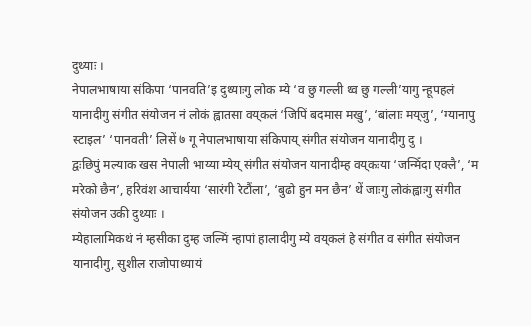दुथ्याः ।
नेपालभाषाया संकिपा ‘पानवति’इ दुथ्याःगु लोक म्ये ‘व छु गल्ली थ्व छु गल्ली’यागु न्हूपहलं यानादीगु संगीत संयोजन नं लोकं ह्वातसा वय्‌कलं ‘जिपिं बदमास मखु’, ‘बांलाः मय्‌जु’, ‘ग्यानापु स्टाइल’ ‘पानवती’ लिसें ७ गू नेपालभाषाया संकिपाय्‌ संगीत संयोजन यानादीगु दु ।
द्वःछिपुं मल्याक खस नेपाली भाय्या म्येय्‌ संगीत संयोजन यानादीम्ह वय्‌कःया ‘जन्मिँदा एक्लै’, ‘म मरेको छैन’, हरिवंश आचार्यया ‘सारंगी रेटौंला’, ‘बुढो हुन मन छैन’ थें जाःगु लोकंह्वाःगु संगीत संयोजन उकी दुथ्याः ।
म्येहालामिकथं नं म्हसीका दुम्ह जल्मिं न्हापां हालादीगु म्ये वय्‌कलं हे संगीत व संगीत संयोजन यानादीगु, सुशील राजोपाध्यायं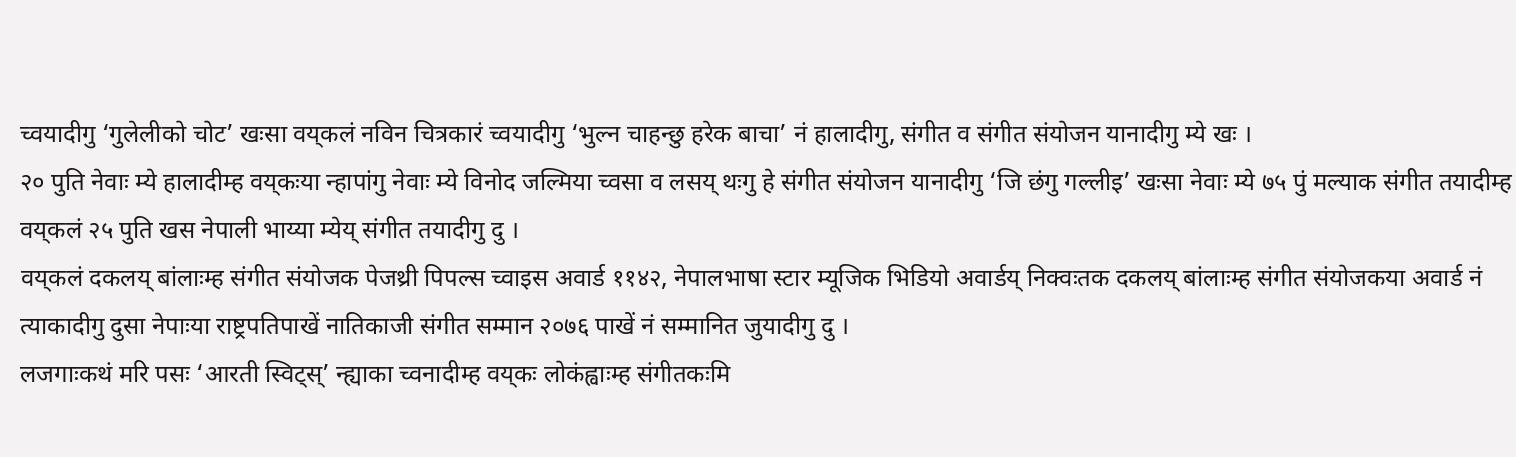च्वयादीगु ‘गुलेलीको चोट’ खःसा वय्‌कलं नविन चित्रकारं च्वयादीगु ‘भुल्न चाहन्छु हरेक बाचा’ नं हालादीगु, संगीत व संगीत संयोजन यानादीगु म्ये खः ।
२० पुति नेवाः म्ये हालादीम्ह वय्‌कःया न्हापांगु नेवाः म्ये विनोद जल्मिया च्वसा व लसय्‌ थःगु हे संगीत संयोजन यानादीगु ‘जि छंगु गल्लीइ’ खःसा नेवाः म्ये ७५ पुं मल्याक संगीत तयादीम्ह वय्‌कलं २५ पुति खस नेपाली भाय्या म्येय्‌ संगीत तयादीगु दु ।
वय्‌कलं दकलय्‌ बांलाःम्ह संगीत संयोजक पेजथ्री पिपल्स च्वाइस अवार्ड ११४२, नेपालभाषा स्टार म्यूजिक भिडियो अवार्डय्‌ निक्वःतक दकलय्‌ बांलाःम्ह संगीत संयोजकया अवार्ड नं त्याकादीगु दुसा नेपाःया राष्ट्रपतिपाखें नातिकाजी संगीत सम्मान २०७६ पाखें नं सम्मानित जुयादीगु दु ।
लजगाःकथं मरि पसः ‘आरती स्विट्स्‌’ न्ह्याका च्वनादीम्ह वय्‌कः लोकंह्वाःम्ह संगीतकःमि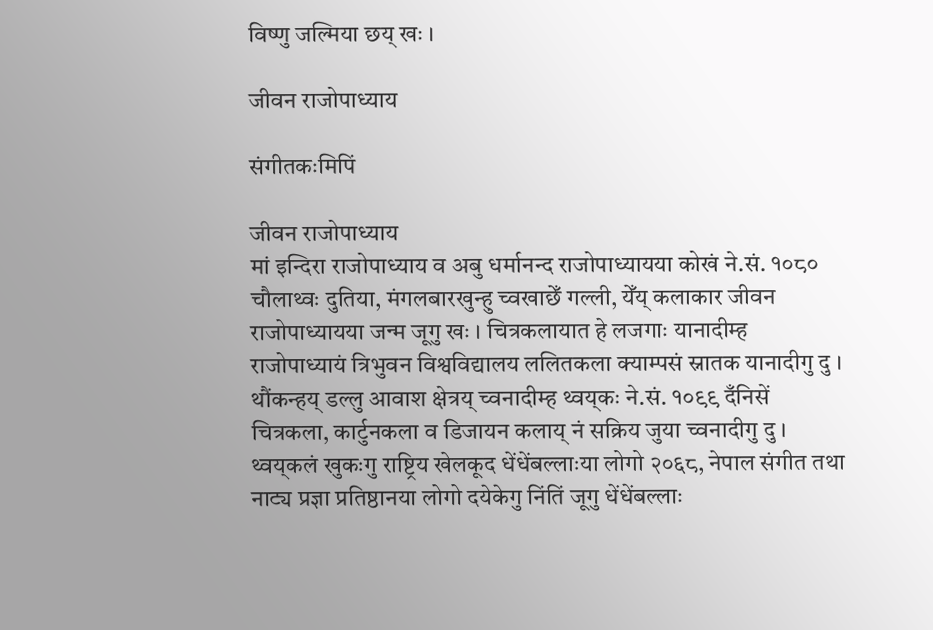विष्णु जल्मिया छय्‌ खः ।

जीवन राजोपाध्याय

संगीतकःमिपिं

जीवन राजोपाध्याय
मां इन्दिरा राजोपाध्याय व अबु धर्मानन्द राजोपाध्यायया कोखं ने.सं. १०८० चौलाथ्वः दुतिया, मंगलबारखुन्हु च्वखाछेँ गल्ली, येँय्‌ कलाकार जीवन राजोपाध्यायया जन्म जूगु खः । चित्रकलायात हे लजगाः यानादीम्ह राजोपाध्यायं त्रिभुवन विश्वविद्यालय ललितकला क्याम्पसं स्नातक यानादीगु दु । थौंकन्हय्‌ डल्लु आवाश क्षेत्रय्‌ च्वनादीम्ह थ्वय्‌कः ने.सं. १०९९ दँनिसें चित्रकला, कार्टुनकला व डिजायन कलाय्‌ नं सक्रिय जुया च्वनादीगु दु । थ्वय्‌कलं खुकःगु राष्ट्रिय खेलकूद धेंधेंबल्लाःया लोगो २०६८, नेपाल संगीत तथा नाट्य प्रज्ञा प्रतिष्ठानया लोगो दयेकेगु निंतिं जूगु धेंधेंबल्लाः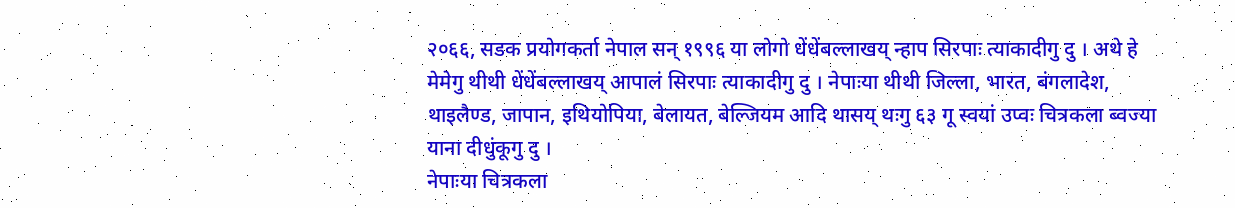२०६६, सडक प्रयोगकर्ता नेपाल सन् १९९६ या लोगो धेंधेंबल्लाखय्‌ न्हाप सिरपाः त्याकादीगु दु । अथे हे मेमेगु थीथी धेंधेंबल्लाखय्‌ आपालं सिरपाः त्याकादीगु दु । नेपाःया थीथी जिल्ला, भारत, बंगलादेश, थाइलैण्ड, जापान, इथियोपिया, बेलायत, बेल्जियम आदि थासय्‌ थःगु ६३ गू स्वयां उप्वः चित्रकला ब्वज्या याना दीधुंकूगु दु ।
नेपाःया चित्रकला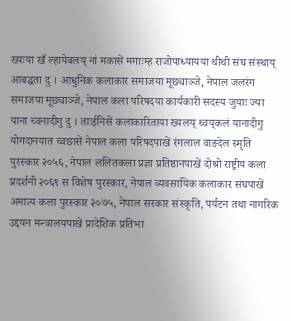ख्यःया खँ ल्हायेबलय्‌ नां मकासें मगाःम्ह राजोपाध्यायया थीथी संघ संस्थाय्‌ आबद्धता दु । आधुनिक कलाकार समाजया मूछ्याञ्जे, नेपाल जलरंग समाजया मूछ्याञ्जे, नेपाल कला परिषदया कार्यकारी सदस्य जुयाः ज्या याना च्वनादीगु दु । ताःईनिसें कलाकारिताया ख्यलय्‌ थ्वय्‌कलं यानादीगु योगदानयात च्वछासें नेपाल कला परिषदपाखें रंगलाल वाङदेल स्मृति पुरस्कार २०५६, नेपाल ललितकला प्रज्ञा प्रतिष्ठानपाखें दोश्रो राष्ट्रीय कला प्रदर्शनी २०६९ स विशेष पुरस्कार, नेपाल व्यवसायिक कलाकार संघपाखें अमात्य कला पुरस्कार २०७५, नेपाल सरकार संस्कृति, पर्यटन तथा नागरिक उद्दयन मन्त्रालयपाखें प्रादेशिक प्रतिभा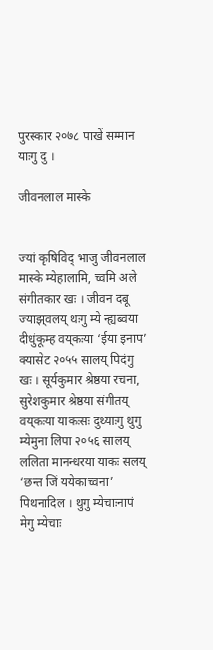पुरस्कार २०७८ पाखें सम्मान याःगु दु ।

जीवनलाल मास्के


ज्यां कृषिविद् भाजु जीवनलाल मास्के म्येहालामि, च्वमि अले संगीतकार खः । जीवन दबू ज्याझ्‌वलय्‌ थःगु म्ये न्ह्यब्वया दीधुंकूम्ह वय्‌कःया ‘ईया इनाप’ क्यासेट २०५५ सालय्‌ पिदंगु खः । सूर्यकुमार श्रेष्ठया रचना, सुरेशकुमार श्रेष्ठया संगीतय्‌ वय्‌कःया याकःसः दुथ्याःगु थुगु म्येमुना लिपा २०५६ सालय्‌ ललिता मानन्धरया याकः सलय्‌ ‘छन्त जिं ययेकाच्वना’ पिथनादिल । थुगु म्येचाःनापं मेगु म्येचाः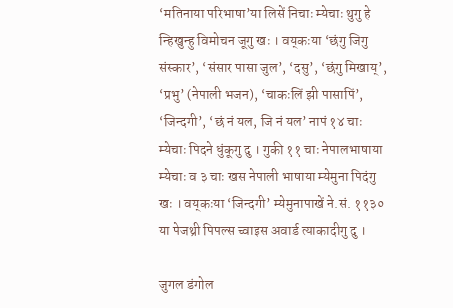‘मतिनाया परिभाषा’या लिसें निचाः म्येचाः थुगु हे न्हिखुन्हु विमोचन जूगु खः । वय्‌कःया ‘छंगु जिगु संस्कार’, ‘संसार पासा जुल’, ‘दसु’, ‘छंगु मिखाय्‌’, ‘प्रभु’ (नेपाली भजन), ‘चाकःलिं झी पासापिं’, ‘जिन्दगी’, ‘छं नं यल, जि नं यल’ नापं १४ चाः म्येचाः पिदने धुंकूगु दु । गुकी ११ चाः नेपालभाषाया म्येचाः व ३ चाः खस नेपाली भाषाया म्येमुना पिदंगु खः । वय्‌कःया ‘जिन्दगी’ म्येमुनापाखें ने.सं. ११३० या पेजथ्री पिपल्स च्वाइस अवार्ड त्याकादीगु दु ।

जुगल डंगोल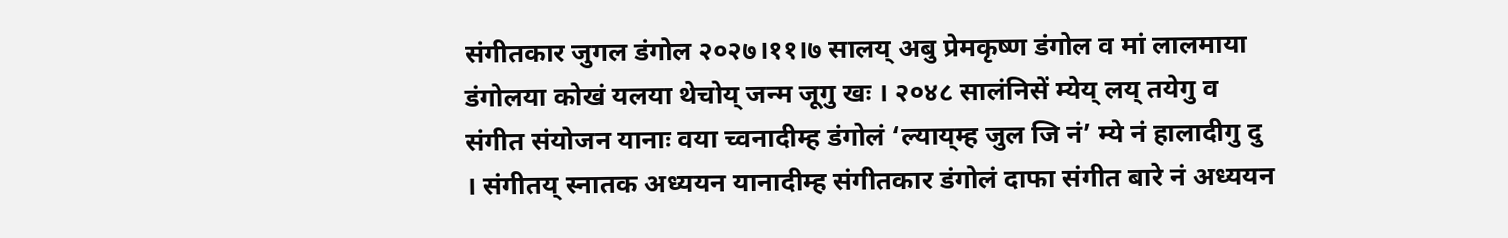संगीतकार जुगल डंगोल २०२७।११।७ सालय्‌ अबु प्रेमकृष्ण डंगोल व मां लालमाया डंगोलया कोखं यलया थेचोय्‌ जन्म जूगु खः । २०४८ सालंनिसें म्येय्‌ लय्‌ तयेगु व संगीत संयोजन यानाः वया च्वनादीम्ह डंगोलं ‘ल्याय्‌म्ह जुल जि नं’ म्ये नं हालादीगु दु । संगीतय्‌ स्नातक अध्ययन यानादीम्ह संगीतकार डंगोलं दाफा संगीत बारे नं अध्ययन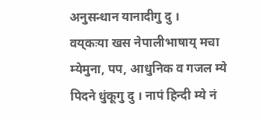अनुसन्धान यानादीगु दु ।
वय्‌कःया खस नेपालीभाषाय्‌ मचा म्येमुना, पप, आधुनिक व गजल म्ये पिदने धुंकूगु दु । नापं हिन्दी म्ये नं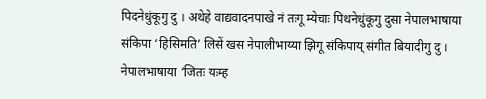पिदनेधुंकूगु दु । अथेहे वाद्यवादनपाखे नं तःगू म्येचाः पिथनेधुंकूगु दुसा नेपालभाषाया संकिपा ‘हिसिमति’ लिसें खस नेपालीभाय्या झिगू संकिपाय्‌ संगीत बियादीगु दु । नेपालभाषाया ‘जितः यःम्ह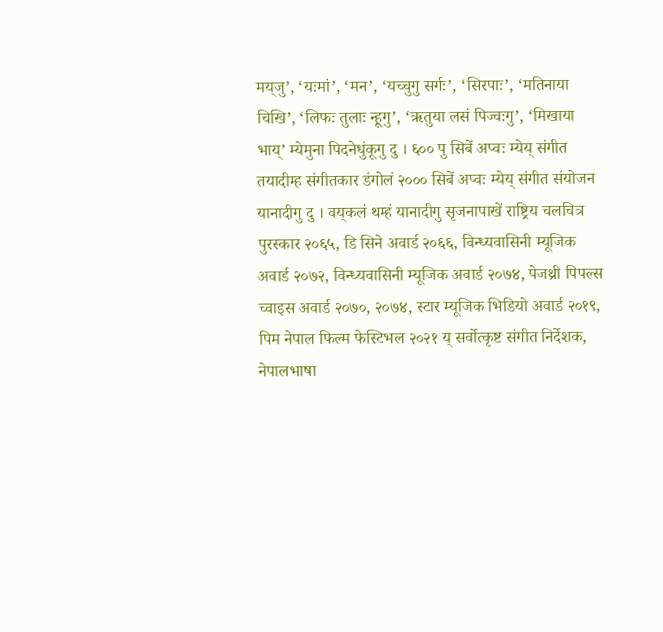मय्‌जु’, ‘यःमां’, ‘मन’, ‘यच्चुगु सर्गः’, ‘सिरपाः’, ‘मतिनाया चिखि’, ‘लिफः तुलाः न्हूगु’, ‘ऋतुया लसं पिज्वःगु’, ‘मिखाया भाय्‌’ म्येमुना पिदनेधुंकूगु दु । ६०० पु सिबें अप्वः म्येय्‌ संगीत तयादीम्ह संगीतकार डंगोलं २००० सिबें अप्वः म्येय्‌ संगीत संयोजन यानादीगु दु । वय्‌कलं थम्हं यानादीगु सृजनापाखें राष्ट्रिय चलचित्र पुरस्कार २०६५, डि सिने अवार्ड २०६६, विन्ध्यवासिनी म्यूजिक अवार्ड २०७२, विन्ध्यवासिनी म्यूजिक अवार्ड २०७४, पेजथ्री पिपल्स च्वाइस अवार्ड २०७०, २०७४, स्टार म्यूजिक भिडियो अवार्ड २०१९, पिम नेपाल फिल्म फेस्टिभल २०२१ य्‌ सर्वोत्कृष्ट संगीत निर्देशक, नेपालभाषा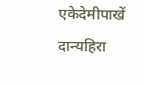एकेदेमीपाखें दान्यहिरा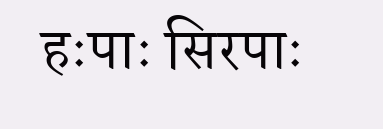हःपाः सिरपाः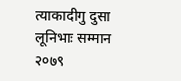त्याकादीगु दुसा लूनिभाः सम्मान २०७९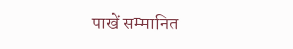पाखें सम्मानित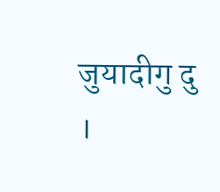जुयादीगु दु ।